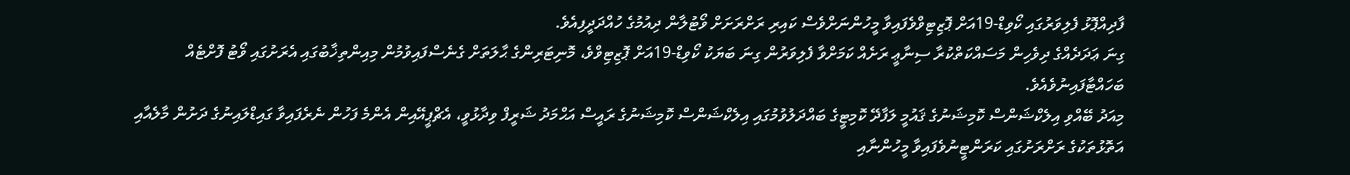ފާދިއްޕޮޅު ފެލިވަރުގައި ކޯވިޑް-19އަށް ޕޮޒިޓިވްވެފައިވާ މީހުންނަށްވެސް ކައިރި ރަށްރަށަށް ވޯޓުލާން ދިއުމުގެ ހުއްދަދީފިއެވެ.
ގިނަ ޢަދަދެއްގެ ދިވެހިން މަސައްކަތްކުރާ ސިނާޢީ ރަށެއް ކަމަށްވާ ފެލިވަރުން ގިނަ ބަޔަކު ކޯވިޑް-19އަށް ޕޮޒިޓިވްވެ، މޮނިޓަރިންގެ ޙާލަތަށް ގެނެސްފައިވުމުން މިއިންތިޚާބުގައި އެރަށުގައި ވޯޓު ފޮށްޓެއް ބަހައްޓާފައިނުވެއެވެ.
މިއަދު ބޭއްވި އިލެކްޝަންސް ކޮމިޝަނުގެ ޤައުމީ ލަފާދޭ ކޮމިޓީގެ ބައްދަލުވުމުގައި އިލެކްޝަންސް ކޮމިޝަނުގެ ރައީސް އަޙްމަދު ޝަރީފް ވިދާޅުވީ، އެޗްޕީއޭއިން އެންމެ ފަހުން ނެރެފައިވާ ގައިޑްލައިނުގެ ދަށުން މާލެއާއި އަތޮޅުތަކުގެ ރަށްރަށުގައި ކަރަންޓީނުވެފައިވާ މީހުންނާއި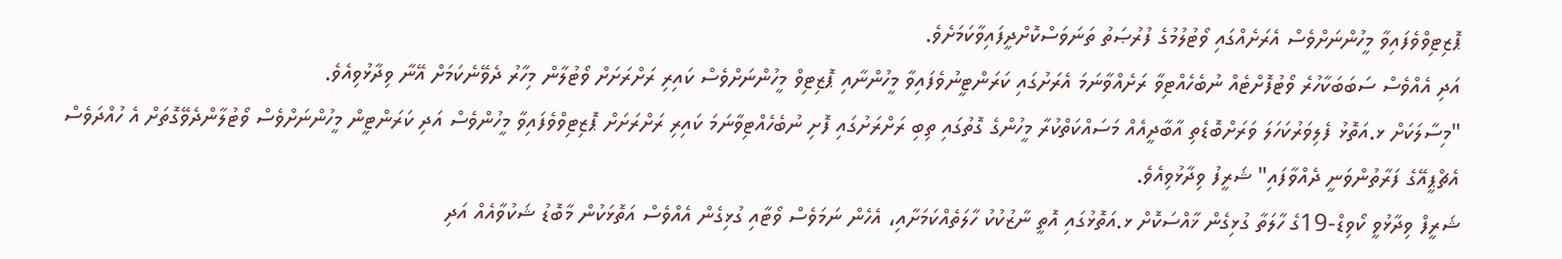ޕޮޒިޓިވްވެފައިވާ މީހުންނަށްވެސް އެރަށެއްގައި ވޯޓުލުމުގެ ފުރުޞަތު ތަނަވަސްކޮށްދީފައިވާކަމަށެވެ.
އަދި އެއްވެސް ސަބަބަކާހުރެ ވޯޓުފޮށްޓެއް ނުބެހެއްޓިވާ ރަށެއްވާނަމަ އެރަށުގައި ކަރަންޓީނުވެފައިވާ މީހުންނާއި ޕޮޒިޓިވް މީހުންނަށްވެސް ކައިރި ރަށްރަށަށް ވޯޓުލާން މިހާރު ދެވޭނެކަމަށް އޭނާ ވިދާޅުވިއެވެ.
"މިސާލަކަށް ޅ.އަތޮޅު ފެލިވަރުކަހަލަ ވަރަށްބޮޑެތި އާބާދީއެއް މަސައްކަތްކުރާ މީހުންގެ ގޮތުގައި ތިބި ރަށްރަށުގައި ފޮށި ނުބެހެއްޓިވާނަމަ ކައިރި ރަށްރަށަށް ޕޮޒިޓިވްވެފައިވާ މީހުންވެސް އަދި ކަރަންޓީން މީހުންނަށްވެސް ވޯޓުލާންދެވޭގޮތަށް އެ ހުއްދަވެސް އެޗްޕީއޭގެ ފަރާތުންވަނީ ދެއްވާފައި" ޝަރީފު ވިދާޅުވިއެވެ.
ޝަރީފް ވިދާޅުވީ ކޯވިޑް-19ގެ ހާލަތާ ގުޅިގެން ޚާއްސަކޮށް ޅ.އަތޮޅުގައި އޮތީ ނާޒުކުކު ހާލަތެއްކަމަށާއި، އެހެން ނަމަވެސް ވޯޓާއި ގުޅިގެން އެއްވެސް އަތޮޅަކުން މާބޮޑު ޝަކުވާއެއް އަދި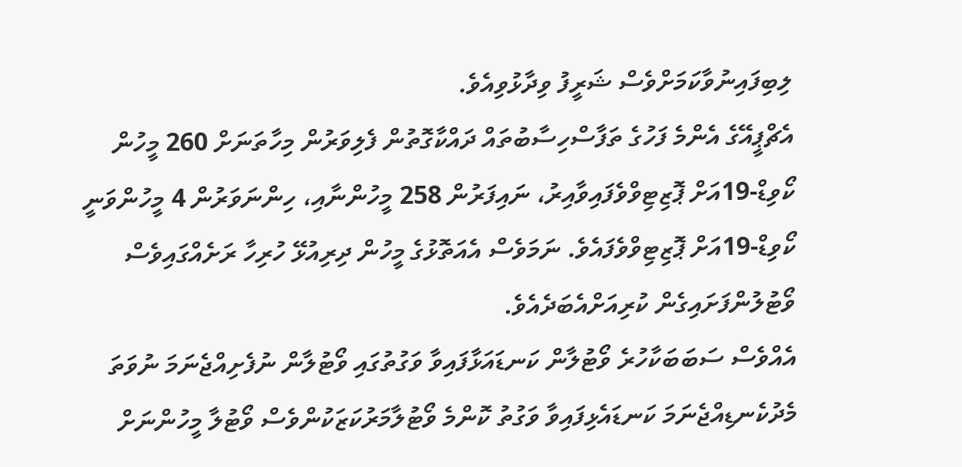ލިބިފައިނުވާކަމަށްވެސް ޝަރީފު ވިދާޅުވިއެވެ.
އެޗްޕީއޭގެ އެންމެ ފަހުގެ ތަފާސްހިސާބުތައް ދައްކާގޮތުން ފެލިވަރުން މިހާތަނަށް 260 މީހުން ކޯވިޑް-19އަށް ޕޮޒިޓިވްވެފައިވާއިރު، ނައިފަރުން 258 މީހުންނާއި، ހިންނަވަރުން 4 މީހުންވަނީ ކޯވިޑް-19އަށް ޕޮޒިޓިވްވެފައެވެ. ނަމަވެސް އެއަތޮޅުގެ މީހުން ދިރިއުޅޭ ހުރިހާ ރަށެއްގައިވެސް ވޯޓުލުންފަށައިގެން ކުރިއަށްއެބަދެއެވެ.
އެއްވެސް ސަބަބަކާހުރެ ވޯޓުލާން ކަނޑައަޅާފައިވާ ވަގުތުގައި ވޯޓުލާން ނުފެށިއްޖެނަމަ ނުވަތަ މެދުކެނޑިއްޖެނަމަ ކަނޑައެޅިފައިވާ ވަގުތު ކޮންމެ ވޯޓުލާމަރުކަޒަކުންވެސް ވޯޓުލާ މީހުންނަށް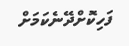ފަހިކޮށްދޭނެކަމަށް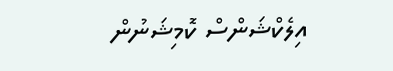އިލެކްޝަންސް ކޮމިޝަނުން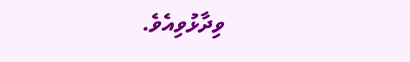ވިދާޅުވިއެވެ.